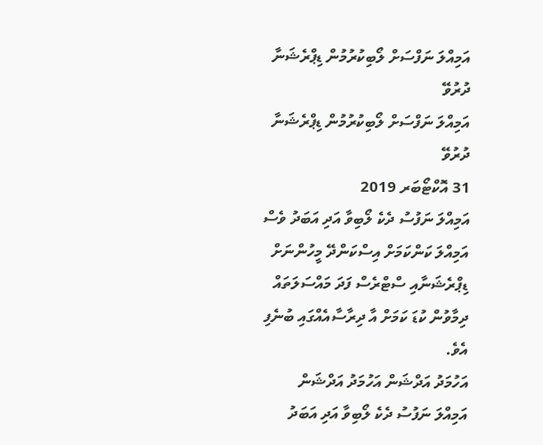އަމިއްލަ ނަފްސަށް ލޯބިކުރުމުން ޑިޕްރެޝަނާ ދުރުވޭ
އަމިއްލަ ނަފްސަށް ލޯބިކުރުމުން ޑިޕްރެޝަނާ ދުރުވޭ
31 އޮކްޓޯބަރ 2019
އަމިއްލަ ނަފުސު ދެކެ ލޯބިވާ އަދި އަބަދު ވެސް އަމިއްލަ ކަންކަމަށް އިސްކަންދޭ މީހުންނަށް ޑިޕްރެޝަނާއި ސްޓްރެސް ފަދަ މައްސަލަތައް ދިމާވުން ކުޑަ ކަމަށް އާ ދިރާސާއެއްގައި ބުނެފި އެވެ.
އަހުމަދު އަދްޝަން އަހުމަދު އަދްޝަން
އަމިއްލަ ނަފުސު ދެކެ ލޯބިވާ އަދި އަބަދު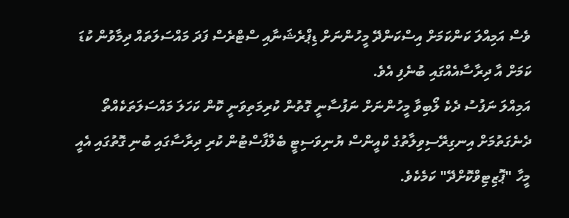ވެސް އަމިއްލަ ކަންކަމަށް އިސްކަންދޭ މީހުންނަށް ޑިޕްރެޝަނާއި ސްޓްރެސް ފަދަ މައްސަލަތައް ދިމާވުން ކުޑަ ކަމަށް އާ ދިރާސާއެއްގައި ބުނެފި އެވެ.
އަމިއްލަ ނަފުސު ދެކެ ލޯބިވާ މީހުންނަށް ނަފުސާނީ ގޮތުން ކުރިމަތިވަނީ ކޮން ކަހަލަ މައްސަލަތަކެއްތޯ ދެނެގަތުމަށް އިނގިރޭސިވިލާތުގެ ކްއީންސް ޔުނިވަސިޓީ ބެލްފާސްޓުން ކުރި ދިރާސާގައި ބުނި ގޮތުގައި އެއީ މީހާ "ޕޮޒިޓިވްކޮށްދޭ" ކަމެކެވެ.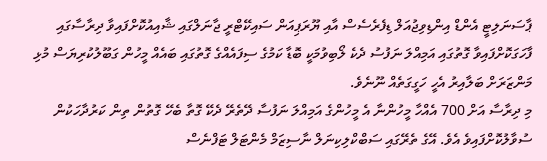ޕާސަނަލިޓީ އެންޑް އިންޑިވިޖުއަލް ޑިފެރެސެސް އާއި ޔޫރަޕިއަން ސައިކޭޓްރީ ޖާނަލްގައި ޝާއިއުކޮށްފައިވާ ދިރާސާގައި ފާހަގަކޮށްފައިވާ ގޮތުގައި އަމިއްލަ ނަފުސު ދެކެ ލޯބިވުމަކީ ބޮޑާ ކަމުގެ ސިފައެއްގެ ގޮތުގައި ބައެއް މީހުން ގަބޫލުކުރިޔަސް މުޅި މަންޒަރަށް ބަލާއިރު އެހީ ހަގީގަތެއް ނޫނެވެ.
މި ދިރާސާ އަށް 700 އެއްހާ މީހުންނާ އެ މީހުންގެ އަމިއްލަ ނަފުސާ ދޭތެރޭ ދެކޭ ގޮތާ ބެހޭ ގޮތުން ތިން ކަރުދާހަކުން ސުވާލުކޮށްފައިވެ އެވެ. އޭގެ ތެރޭގައި ސަބްކްލިކިނަލް ނާސިޒަމް މެންޓަލް ޓަފްނެސް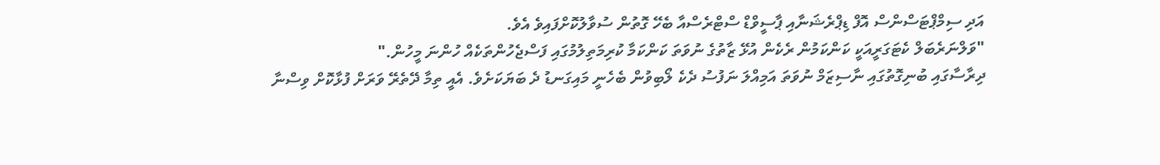އަދި ސިމްޕްޓަސްންސް އޮފް ޑިޕްރެޝަނާއި ޕާސީވްޑް ސްޓްރެސްއާ ބެހޭ ގޮތުން ސުވާލުކޮށްފައިވެ އެވެ.
"ވަލްނަރެބަލް ކެޓަގަރީއަކީ ކަންކަމުން ރެކެން އުޅޭ ޒާތުގެ ނުވަތަ ކަންކަމާ ކުރިމަތިލުމުގައި ފަސްޖެހުންތަކެއް ހުންނަ މީހުން."
ދިރާސާގައި ބުނިގޮތުގައި ނާސިޒަމް ނުވަތަ އަމިއްލަ ނަފުސު ދެކެ ލޯބިވުން ބެހެނީ މައިގަނޑު ދެ ބަޔަކަށެވެ. އެއީ ތިމާ ދޭތެރޭ ވަރަށް ފުޅާކޮށް ވިސްނާ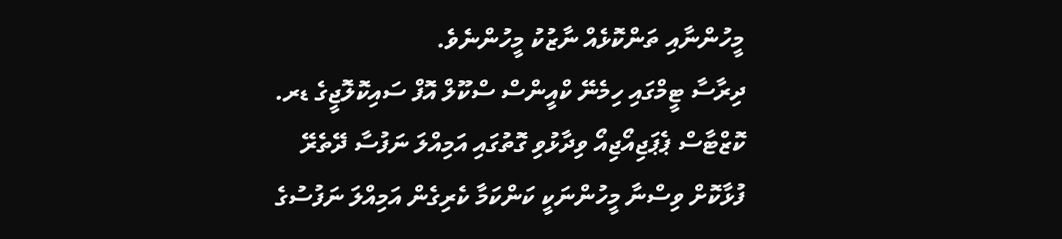މީހުންނާއި ތަންކޮޅެއް ނާޒުކު މީހުންނެވެ.
ދިރާސާ ޓީމްގައި ހިމެނޭ ކްއީންސް ސްކޫލް އޮފް ސައިކޮލޮޖީގެ ޑރ. ކޮޒްޓާސް ޕެޕަޖިއޯޖިއޯ ވިދާޅުވި ގޮތުގައި އަމިއްލަ ނަފުސާ ދޭތެރޭ ފުޅާކޮށް ވިސްނާ މީހުންނަކީ ކަންކަމާ ކެރިގެން އަމިއްލަ ނަފުސުގެ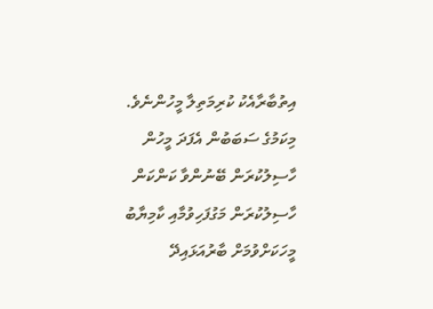އިތުބާރާއެކު ކުރިމަތިލާ މީހުންނެވެ. މިކަމުގެ ސަބަބުން އެފަދަ މީހުން ހާސިލުކުރަން ބޭނުންވާ ކަންކަން ހާސިލުކުރަން މަގުފަހިވުމާއި ކާމިޔާބު މީހަކަށްވުމަށް ބާރުއަޅައިދޭ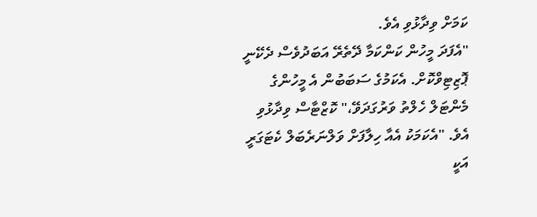ކަމަށް ވިދާޅުވި އެވެ.
"އެފަދަ މީހުން ކަންކަމާ ދޭތެރޭ އަބަދުވެސް ދެކޭނީ ޕޮޒިޓިވްކޮށް. އެކަމުގެ ސަބަބުން އެ މީހުންގެ މެންޓަލް ހެލްތު ވަރުގަދަވޭ،" ކޮޒްޓާސް ވިދާޅުވި އެވެ. "އެކަމަކު އެއާ ހިލާފަށް ވަލްނަރެބަލް ކެޓަގަރީ އަކީ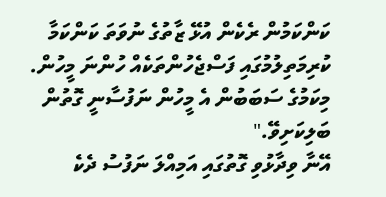ކަންކަމުން ރެކެން އުޅޭ ޒާތުގެ ނުވަތަ ކަންކަމާ ކުރިމަތިލުމުގައި ފަސްޖެހުންތަކެއް ހުންނަ މީހުން. މިކަމުގެ ސަބަބުން އެ މީހުން ނަފުސާނީ ގޮތުން ބަލިކަށިވޭ."
އޭނާ ވިދާޅުވި ގޮތުގައި އަމިއްލަ ނަފުސު ދެކެ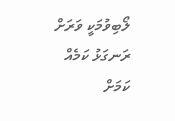ލޯބިވުމަކީ ވަރަށް ރަނގަޅު ކަމެއް ކަމަށް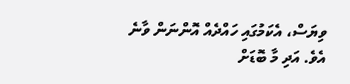ވިޔަސް، އެކަމުގައި ހައްދެއް އޮންނަން ވާނެ އެވެ. އަދި މާ ބޮޑަށް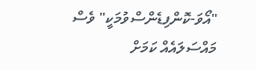"އޯވަ-ކޮންފިޑެންސްވުމަކީ" ވެސް މައްސަލައެއް ކަމަށް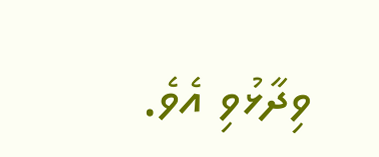ވިދާޅުވި އެވެ.